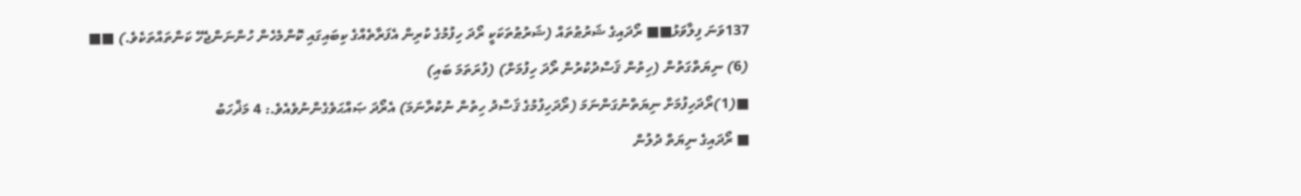137ވަނަ ފިލާވަޅު■■ ރޯދައިގެ ޝަރުޠުތައް (ޝަރުޠުތަކަކީ ރޯދަ ހިފުމުގެ ކުރިން އެފަރާތެއްގެ ކިބައިގައި ކޮންމެހެން ހުންނަންޖެހޭ ކަންތައްތަކެވެ.) ■■
(6) ނިޔަތްގަތުން (ހިތުން ޤަސްދުކުރުން ރޯދަ ހިފުމަށް) (ފުރަތަމަ ބައި)
■(1)ރޯދަހިފުމަށް ނިޔަތްނުގަންނަމަ (ރޯދަހިފުމުގެ ޤަސްދު ހިތުން ނުކުރާނަމަ) އެރޯދަ ޞައްޙަވެގެންނުވެއެވެ.: 4 މަޛްހަބު
■ ރޯދައިގެ ނިޔަތް ދުލުން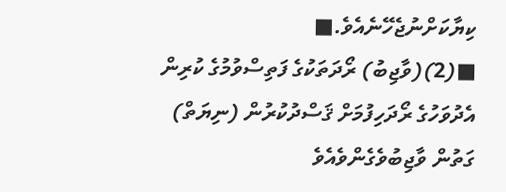ކިޔާކަށްނުޖެހޭނެއެވެ.■
■(2)(ވާޖިބު) ރޯދަތަކުގެ ފަތިސްވުމުގެ ކުރިން އެދުވަހުގެ ރޯދަހިފުމަށް ޤަސްދުކުރުން (ނިޔަތް) ގަތުން ވާޖިބުވެގެންވެއެވެ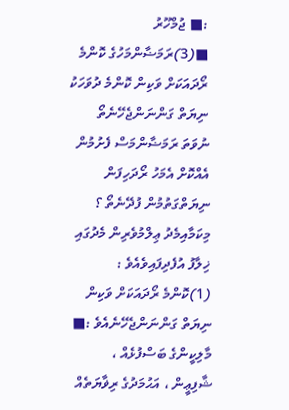:■ ޖުމްހޫރު
■(3)ރަމަޟާންމަހުގެ ކޮންމެ ރޯދައަކަށް ވަކިން ކޮންމެ ދުވަހަކު ނިޔަތް ގަންނަންޖެހޭނެތޯ ނުވަތަ ރަމަޟާންމަސް ފެށުމުން އެއްކޮށް އެމަހު ރޯދަހިފަން ނިޔަތްގަތުމުން ފުދޭނެތޯ ؟ މިކަމާއިމެދު ޢިލްމުވެރިން މެދުގައި ޚިލާފު އުފެދިފައިވެއެވެ :
(1)ކޮންމެ ރޯދައަކަށް ވަކިން ނިޔަތް ގަންނަންޖެހޭނެއެވެ :■ މާލިކީންގެ ބަސްފުޅެއް ، ޝާފިޢީން ، އަޙުމަދުގެ ރިޥާޔަތެއް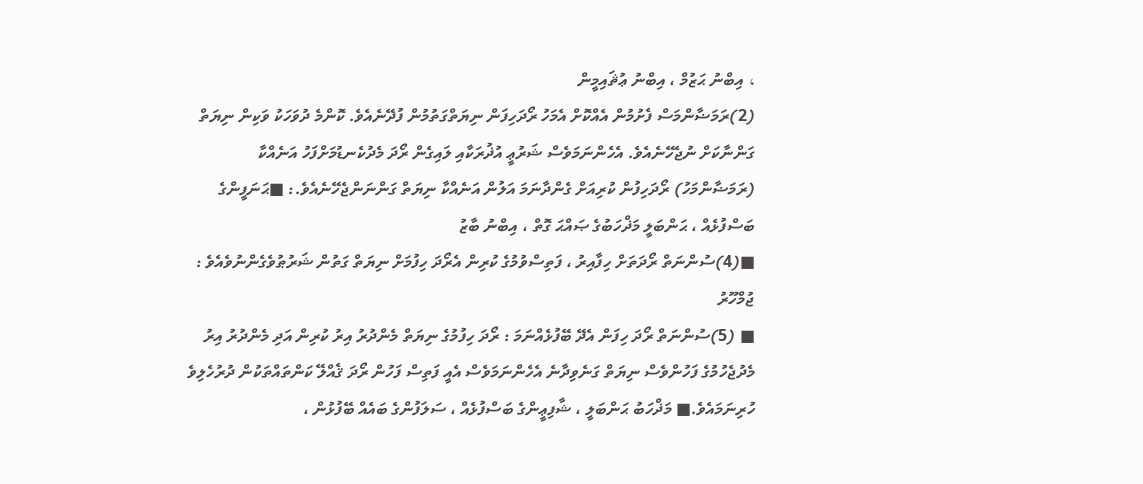، އިބްނު ޙަޒުމް ، އިބްނު ޢުޘައިމީން
(2)ރަމަޟާންމަސް ފެށުމުން އެއްކޮށް އެމަހު ރޯދަހިފަން ނިޔަތްގަތުމުން ފުދޭނެއެވެ. ކޮންމެ ދުވަހަކު ވަކިން ނިޔަތް ގަންނާކަށް ނުޖެހޭނެއެވެ. އެހެންނަމަވެސް ޝަރުޢީ އުޛުރަކާއި ލައިގެން ރޯދަ މެދުކެނޑުމަށްފަހު އަނެއްކާ (ރަމަޟާންމަހު) ރޯދަހިފުން ކުރިއަށް ގެންދާނަމަ އަލުން އަނެއްކާ ނިޔަތް ގަންނަންޖެހޭނެއެވެ.: ■ޙަނަފީންގެ ބަސްފުޅެއް ، ޙަންބަލީ މަޛްހަބުގެ ޞައްޙަ ގޮތް ، އިބްނު ބާޒު
■(4)ސުންނަތް ރޯދަތަށް ހިފާއިރު ، ފަތިސްވުމުގެ ކުރިން އެރޯދަ ހިފުމަށް ނިޔަތް ގަތުން ޝަރުޠުވެގެންނުވެއެވެ : ޖުމްހޫރު
■ (5)ސުންނަތް ރޯދަ ހިފަން އެދޭ ބޭފުޅެއްނަމަ : ރޯދަ ހިފުމުގެ ނިޔަތް މެންދުރު އިރު ކުރިން އަދި މެންދުރު އިރު މެދުޖެހުމުގެ ފަހުންވެސް ނިޔަތް ގަނެވިދާނެ އެހެންނަމަވެސް އެއީ ފަތިސް ފަހުން ރޯދަ ޤެއްލޭ ކަންތައްތަކުން ދުރުހެލިވެ ހުރިނަމައެވެ.■ މަޛްހަބު ޙަންބަލީ ، ޝާފިޢީންގެ ބަސްފުޅެއް ، ސަލަފުންގެ ބައެއް ބޭފުޅުން ،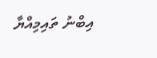އިބްނު ތައިމިއްޔާ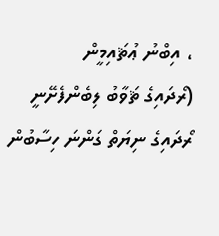، އިބްނު ޢުޘައިމީން
(ރޯދައިގެ ޘަވާބު ލިބެންފެށޭނީ ރޯދައިގެ ނިޔަތް ގަންނަ ހިސާބުން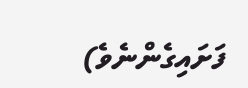ފަށައިގެންނެވެ)